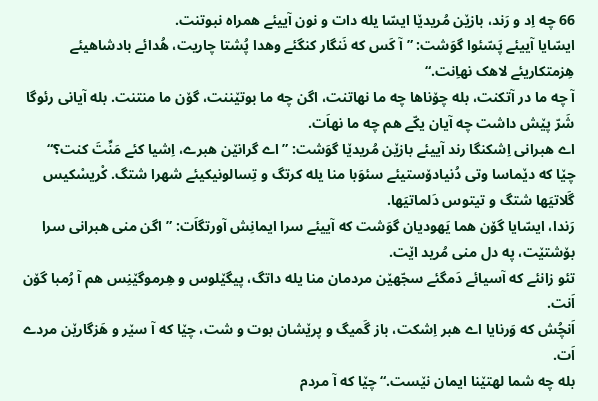66 چه اِد و رَند، بازێن مُریدێا ایسّا یله دات و نون آییئے همراه نبوتنت.
ایسّایا آییئے پَسّئوا گوَشت: ”آ کَس که نَنگار کنگئے وهدا پُشتا چاریت، هُدائے بادشاهیئے هِزمتکاریئے لاهک نهاِنت.“
آ چه ما در آتکنت، بله چۆناها چه ما نهاتنت، اگن چه ما بوتێننت، گۆن ما منتنت. بله آیانی رئوگا شَرّ پێش داشت چه آیان یکّے هم چه ما نهاَت.
اے هبرانی اِشکنگا رند آییئے بازێن مُریدێا گوَشت: ”اے گرانێن هبرے، اِشیا کئے مَنِّتَ کنت؟“
چێا که دێماسا وتی دُنیادۆستیئے سئوَبا منا یله کرتگ و تِسالونیکیئے شهرا شتگ. کْریسْکیس گَلاتیَها شتگ و تیتوس دَلماتیَها.
رَندا، ایسّایا گۆن هما یَهودیان گوَشت که آییئے سرا ایمانِش آورتگاَت: ”اگن منی هبرانی سرا بۆشتێت، په دل منی مُرید اێت.
تئو زانئے که آسیائے دَمگئے سجّهێن مردمان منا یله داتگ، پیگێلوس و هِرموگێنِس هم آ رُمبا گۆن اَنت.
اَنچُش که وَرنایا اے هبر اِشکت، باز گَمیگ و پرێشان بوت و شت، چێا که آ سێر و هَزگارێن مردے اَت.
بله چه شما لهتێنا ایمان نێست.“ چێا که آ مردم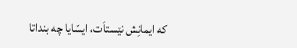که ایمانِش نێستاَت، ایسّایا چه بنداتا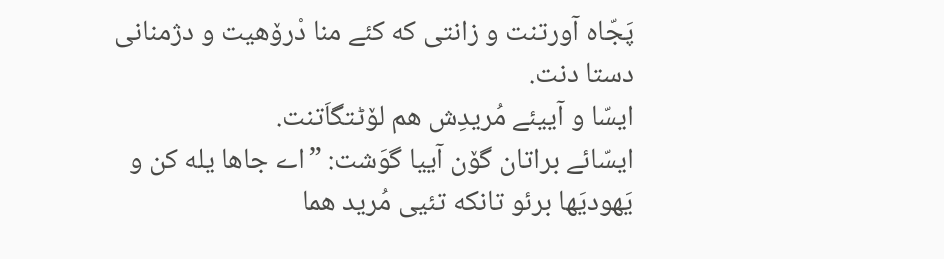پَجّاه آورتنت و زانتی که کئے منا دْرۆهیت و دژمنانی دستا دنت.
ایسّا و آییئے مُریدِش هم لۆٹتگاَتنت.
ایسّائے براتان گۆن آییا گوَشت: ”اے جاها یله کن و یَهودیَها برئو تانکه تئیی مُرید هما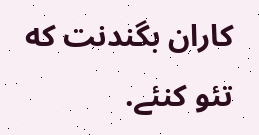کاران بگندنت که تئو کنئے.